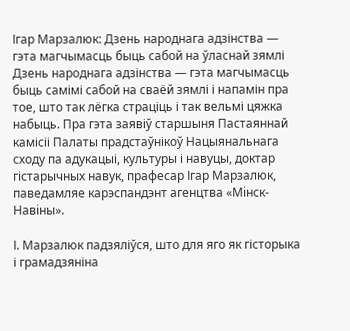Ігар Марзалюк: Дзень народнага адзінства — гэта магчымасць быць сабой на ўласнай зямлі
Дзень народнага адзінства — гэта магчымасць быць самімі сабой на сваёй зямлі і напамін пра тое, што так лёгка страціць і так вельмі цяжка набыць. Пра гэта заявіў старшыня Пастаяннай камісіі Палаты прадстаўнікоў Нацыянальнага сходу па адукацыі, культуры і навуцы, доктар гістарычных навук, прафесар Ігар Марзалюк, паведамляе карэспандэнт агенцтва «Мiнск-Навiны».

І. Марзалюк падзяліўся, што для яго як гісторыка і грамадзяніна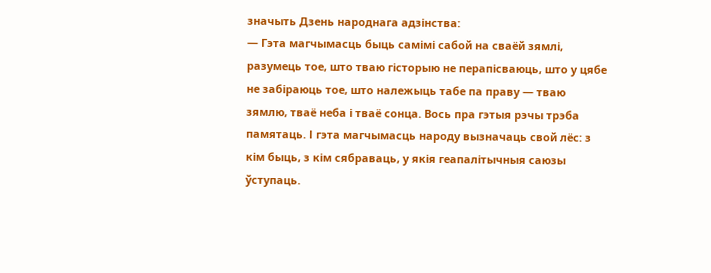значыть Дзень народнага адзінства:
— Гэта магчымасць быць самімі сабой на сваёй зямлі, разумець тое, што тваю гісторыю не перапісваюць, што у цябе не забіраюць тое, што належыць табе па праву — тваю зямлю, тваё неба і тваё сонца. Вось пра гэтыя рэчы трэба памятаць. І гэта магчымасць народу вызначаць свой лёс: з кім быць, з кім сябраваць, у якія геапалітычныя саюзы ўступаць.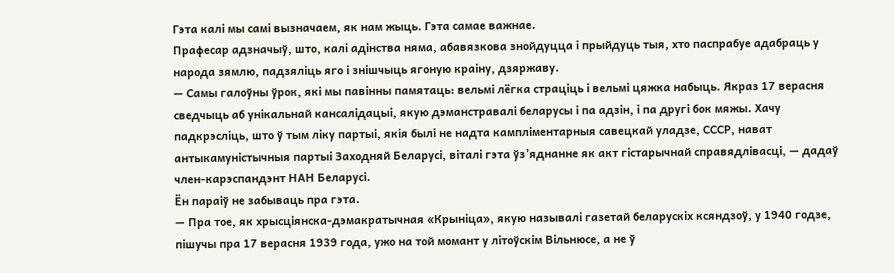Гэта калі мы самі вызначаем, як нам жыць. Гэта самае важнае.
Прафесар адзначыў, што, калі адінства няма, абавязкова знойдуцца і прыйдуць тыя, хто паспрабуе адабраць у народа зямлю, падзяліць яго і знішчыць ягоную краіну, дзяржаву.
— Самы галоўны ўрок, які мы павінны памятаць: вельмі лёгка страціць і вельмі цяжка набыць. Якраз 17 верасня сведчыць аб унікальнай кансалідацыі, якую дэманстравалі беларусы і па адзін, і па другі бок мяжы. Хачу падкрэсліць, што ў тым ліку партыі, якія былі не надта кампліментарныя савецкай уладзе, СССР, нават антыкамуністычныя партыі Заходняй Беларусі, віталі гэта ўз’яднанне як акт гістарычнай справядлівасці, — дадаў член-карэспандэнт НАН Беларусі.
Ён параіў не забываць пра гэта.
— Пра тое, як хрысціянска-дэмакратычная «Крыніца», якую называлі газетай беларускіх ксяндзоў, у 1940 годзе, пішучы пра 17 верасня 1939 года, ужо на той момант у літоўскім Вільнюсе, а не ў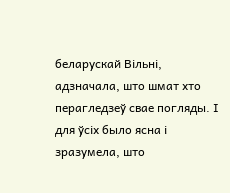беларускай Вільні, адзначала, што шмат хто перагледзеў свае погляды. І для ўсіх было ясна і зразумела, што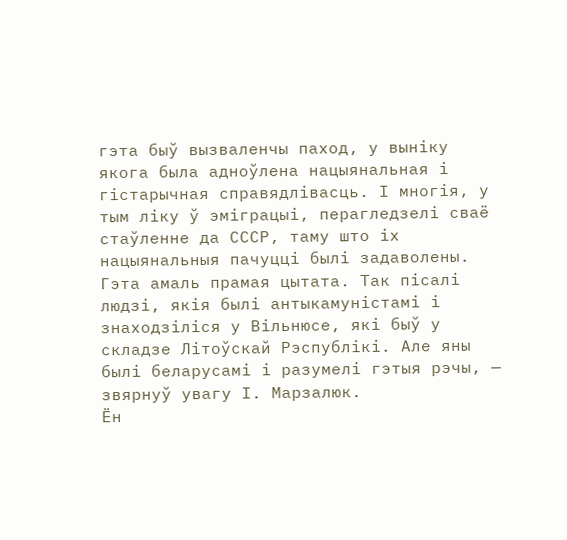гэта быў вызваленчы паход, у выніку якога была адноўлена нацыянальная і гістарычная справядлівасць. І многія, у тым ліку ў эміграцыі, перагледзелі сваё стаўленне да СССР, таму што іх нацыянальныя пачуцці былі задаволены. Гэта амаль прамая цытата. Так пісалі людзі, якія былі антыкамуністамі і знаходзіліся у Вільнюсе, які быў у складзе Літоўскай Рэспублікі. Але яны былі беларусамі і разумелі гэтыя рэчы, — звярнуў увагу І. Марзалюк.
Ён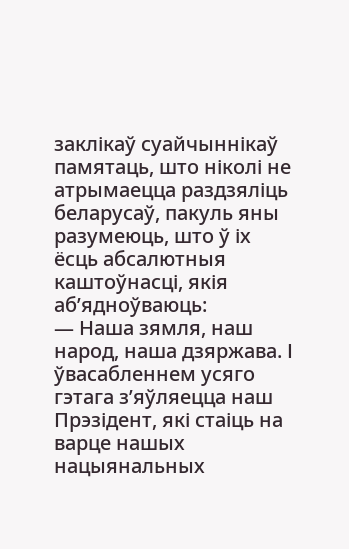заклікаў суайчыннікаў памятаць, што ніколі не атрымаецца раздзяліць беларусаў, пакуль яны разумеюць, што ў іх ёсць абсалютныя каштоўнасці, якія аб’ядноўваюць:
— Наша зямля, наш народ, наша дзяржава. І ўвасабленнем усяго гэтага з’яўляецца наш Прэзідент, які стаіць на варце нашых нацыянальных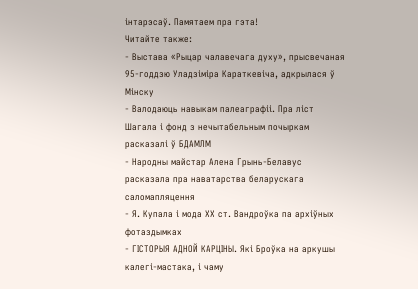інтарэсаў. Памятаем пра гэта!
Читайте также:
- Выстава «Рыцар чалавечага духу», прысвечаная 95-годдзю Уладзіміра Караткевіча, адкрылася ў Мінску
- Валодаюць навыкам палеаграфіі. Пра ліст Шагала і фонд з нечытабельным почыркам расказалі ў БДАМЛМ
- Народны майстар Алена Грынь-Белавус расказала пра наватарства беларускага саломапляцення
- Я. Купала і мода ХХ ст. Вандроўка па архіўных фотаздымках
- ГІСТОРЫЯ АДНОЙ КАРЦІНЫ. Які Броўка на аркушы калегі-мастака, і чаму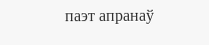паэт апранаў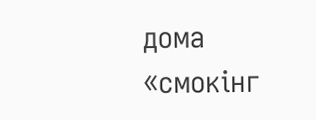дома «смокінг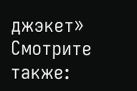джэкет»
Смотрите также: